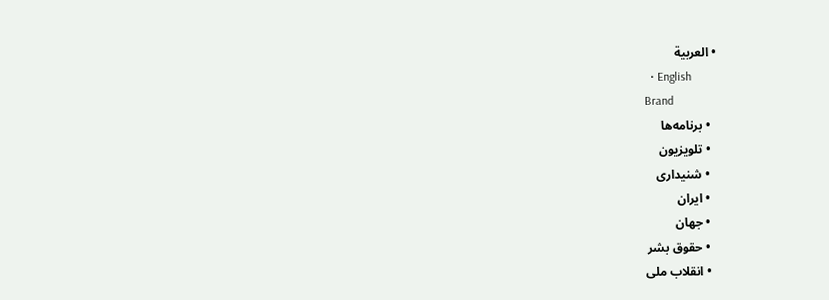• العربية
  • English
Brand
  • برنامه‌ها
  • تلویزیون
  • شنیداری
  • ایران
  • جهان
  • حقوق بشر
  • انقلاب ملی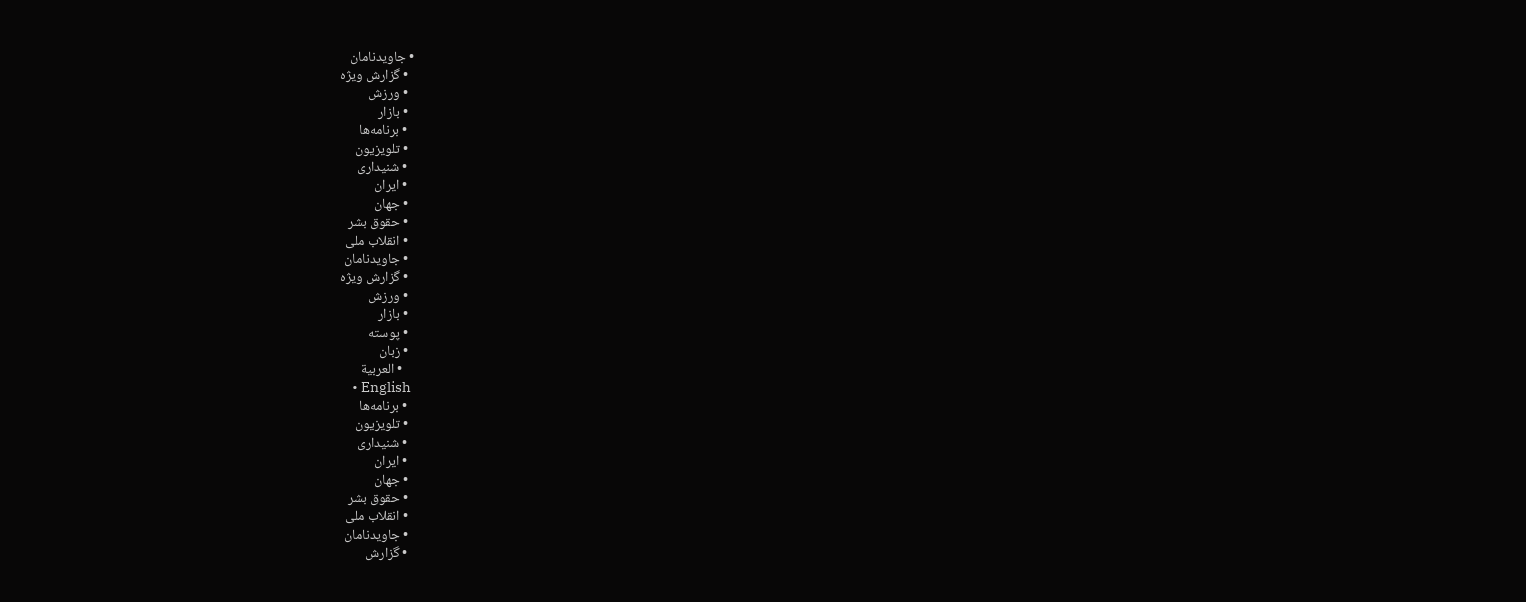• جاویدنامان
  • گزارش ویژه
  • ورزش
  • بازار
  • برنامه‌ها
  • تلویزیون
  • شنیداری
  • ایران
  • جهان
  • حقوق بشر
  • انقلاب ملی
  • جاویدنامان
  • گزارش ویژه
  • ورزش
  • بازار
  • پوسته
  • زبان
    • العربية
    • English
  • برنامه‌ها
  • تلویزیون
  • شنیداری
  • ایران
  • جهان
  • حقوق بشر
  • انقلاب ملی
  • جاویدنامان
  • گزارش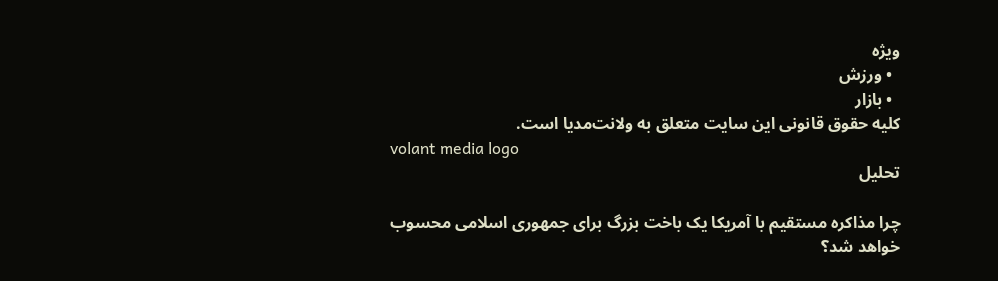ویژه
  • ورزش
  • بازار
کلیه حقوق قانونی این سایت متعلق به ولانت‌مدیا است.
volant media logo
تحلیل

چرا مذاکره مستقیم با آمریکا یک باخت بزرگ برای جمهوری اسلامی محسوب خواهد شد؟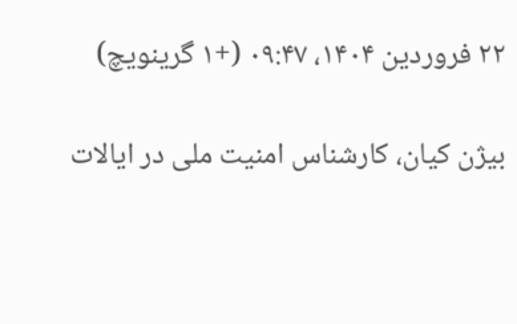۲۲ فروردین ۱۴۰۴، ۰۹:۴۷ (+۱ گرینویچ)

بیژن کیان، کارشناس امنیت ملی در ایالات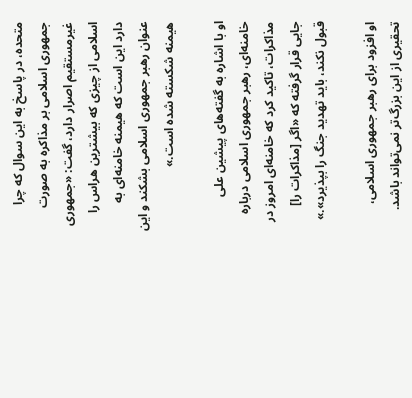متحده، در پاسخ به این سوال که چرا جمهوری اسلامی بر مذاکره به صورت غیرمستقیم اصرار دارد، گفت: «جمهوری اسلامی از چیزی که بیشترین هراس را دارد این است که هیمنه خامنه‌ای به عنوان رهبر جمهوری اسلامی بشکند و این هیمنه شکسته شده است.»

او با اشاره به گفته‌های پیشین علی خامنه‌ای، رهبر جمهوری اسلامی درباره مذاکرات، تاکید کرد که خامنه‌ای امروز در جایی قرار گرفته که «اگر [مذاکرات را] قبول نکند، باید تهدید جنگ را بپذیرد».»

او افزود برای رهبر جمهوری اسلامی، تحقیری از این بزرگ‌تر نمی‌تواند باشد.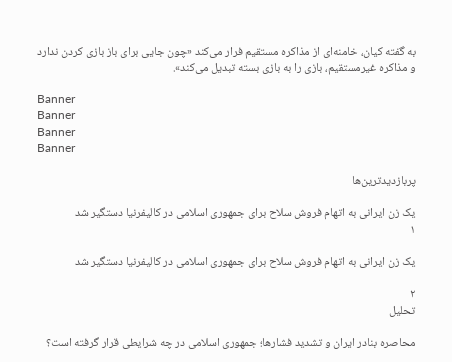به گفته کیان، خامنه‌ای از مذاکره مستقیم فرار می‌کند «چون جایی برای باز بازی کردن ندارد و مذاکره غیرمستقیم، بازی را به بازی بسته تبدیل می‌کند».

Banner
Banner
Banner
Banner

پربازدیدترین‌ها

یک زن ایرانی به اتهام فروش سلاح برای جمهوری اسلامی در کالیفرنیا دستگیر شد
۱

یک زن ایرانی به اتهام فروش سلاح برای جمهوری اسلامی در کالیفرنیا دستگیر شد

۲
تحلیل

محاصره بنادر ایران و تشدید فشارها؛ جمهوری اسلامی در چه شرایطی قرار گرفته است؟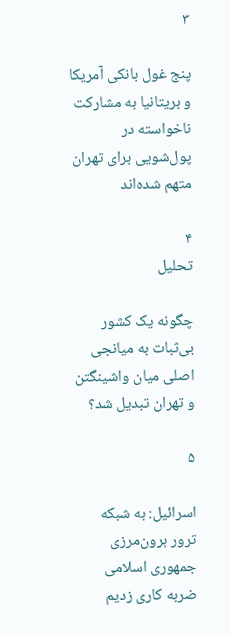۳

پنج غول بانکی آمریکا و بریتانیا به مشارکت ناخواسته در پول‌شویی برای تهران متهم شده‌اند

۴
تحلیل

چگونه یک کشور بی‌ثبات به میانجی اصلی میان واشینگتن و تهران تبدیل شد؟

۵

اسرائیل: به شبکه ترور برون‌مرزی جمهوری اسلامی ضربه کاری زدیم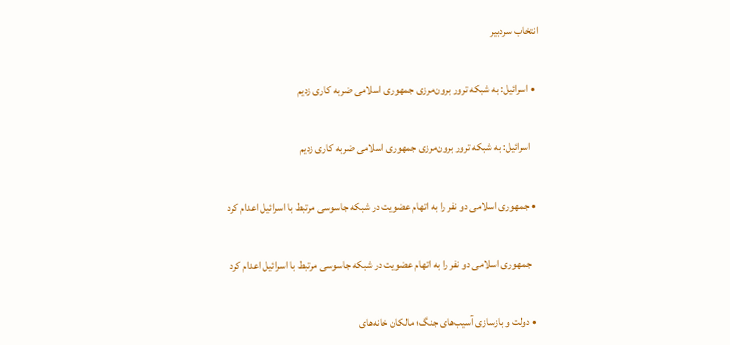انتخاب سردبیر

  • اسرائیل: به شبکه ترور برون‌مرزی جمهوری اسلامی ضربه کاری زدیم

    اسرائیل: به شبکه ترور برون‌مرزی جمهوری اسلامی ضربه کاری زدیم

  • جمهوری اسلامی دو نفر را به اتهام عضویت در شبکه جاسوسی مرتبط با اسرائیل اعدام کرد

    جمهوری اسلامی دو نفر را به اتهام عضویت در شبکه جاسوسی مرتبط با اسرائیل اعدام کرد

  • دولت و بازسازی آسیب‌های جنگ؛ مالکان خانه‌های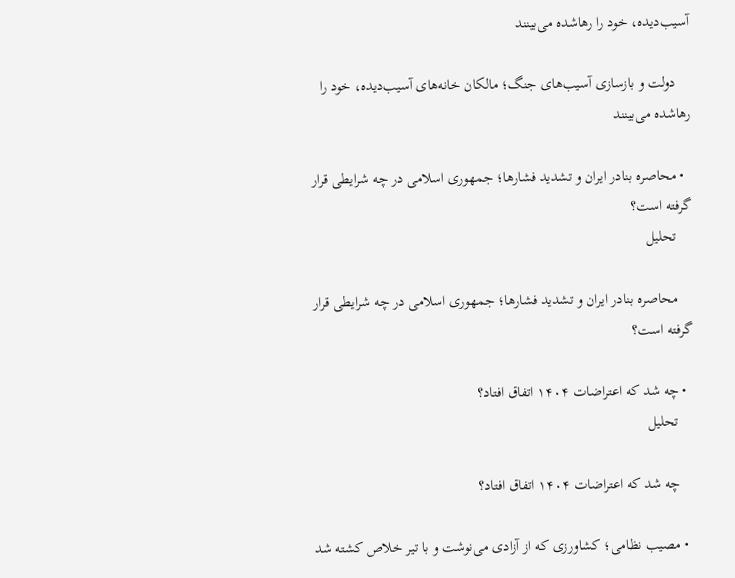آسیب‌دیده، خود را رهاشده می‌بینند

    دولت و بازسازی آسیب‌های جنگ؛ مالکان خانه‌های آسیب‌دیده، خود را رهاشده می‌بینند

  • محاصره بنادر ایران و تشدید فشارها؛ جمهوری اسلامی در چه شرایطی قرار گرفته است؟
    تحلیل

    محاصره بنادر ایران و تشدید فشارها؛ جمهوری اسلامی در چه شرایطی قرار گرفته است؟

  • چه شد که اعتراضات ۱۴۰۴ اتفاق افتاد؟
    تحلیل

    چه شد که اعتراضات ۱۴۰۴ اتفاق افتاد؟

  • مصیب نظامی؛ کشاورزی که از آزادی می‌نوشت و با تیر خلاص کشته شد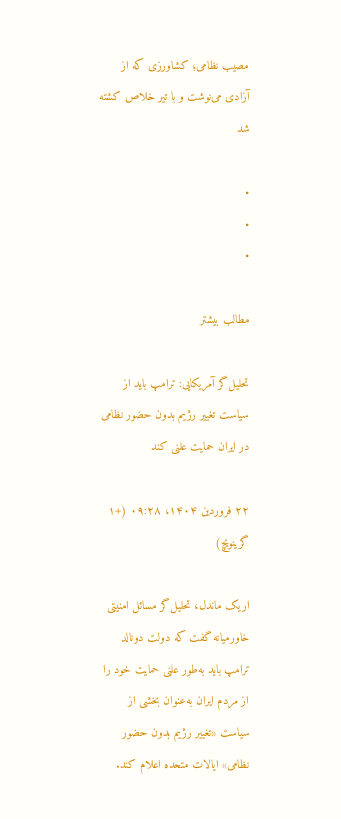مصیب نظامی؛ کشاورزی که از آزادی می‌نوشت و با تیر خلاص کشته شد

•
•
•

مطالب بیشتر

تحلیل‌گر آمریکایی: ترامپ باید از سیاست تغییر رژیم بدون حضور نظامی در ایران حمایت علنی کند

۲۲ فروردین ۱۴۰۴، ۰۹:۲۸ (+۱ گرینویچ)

اریک ماندل، تحلیل‌گر مسائل امنیتی خاورمیانه گفت که دولت دونالد ترامپ باید به‌طور علنی حمایت خود را از مردم ایران به‌عنوان بخشی از سیاست «تغییر رژیم بدون حضور نظامی» ایالات متحده اعلام کند.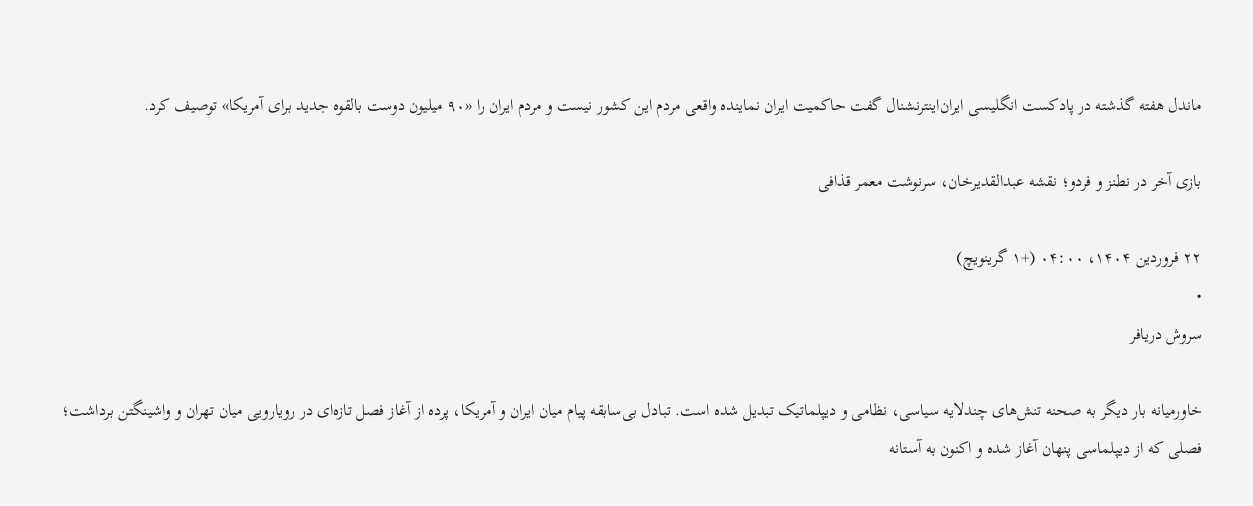ماندل هفته گذشته در پادکست انگلیسی ایران‌اینترنشنال گفت حاکمیت ایران نماینده واقعی مردم این کشور نیست و مردم ایران را «۹۰ میلیون دوست بالقوه جدید برای آمریکا» توصیف کرد.

بازی آخر در نطنز و فردو؛ نقشه عبدالقدیرخان، سرنوشت معمر قذافی

۲۲ فروردین ۱۴۰۴، ۰۴:۰۰ (+۱ گرینویچ)
•
سروش دریافر

خاورمیانه بار دیگر به صحنه‌ تنش‌های چندلایه سیاسی، نظامی و دیپلماتیک تبدیل شده‌ است. تبادل بی‌سابقه پیام میان ایران و آمریکا، پرده از آغاز فصل تازه‌ای در رویارویی میان تهران و واشینگتن برداشت؛ فصلی که از دیپلماسی پنهان آغاز شده و اکنون به آستانه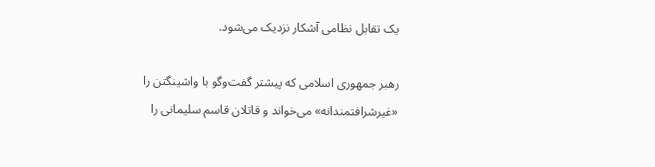یک تقابل نظامی آشکار نزدیک می‌شود.

رهبر جمهوری اسلامی که پیشتر گفت‌وگو با واشینگتن را «غیرشرافتمندانه» می‌خواند و قاتلان قاسم سلیمانی را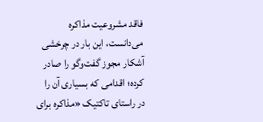فاقد مشروعیت مذاکره می‌دانست، این‌ بار در چرخشی آشکار مجوز گفت‌وگو را صادر کرده؛ اقدامی که بسیاری آن را در راستای تاکتیک ‌«مذاکره برای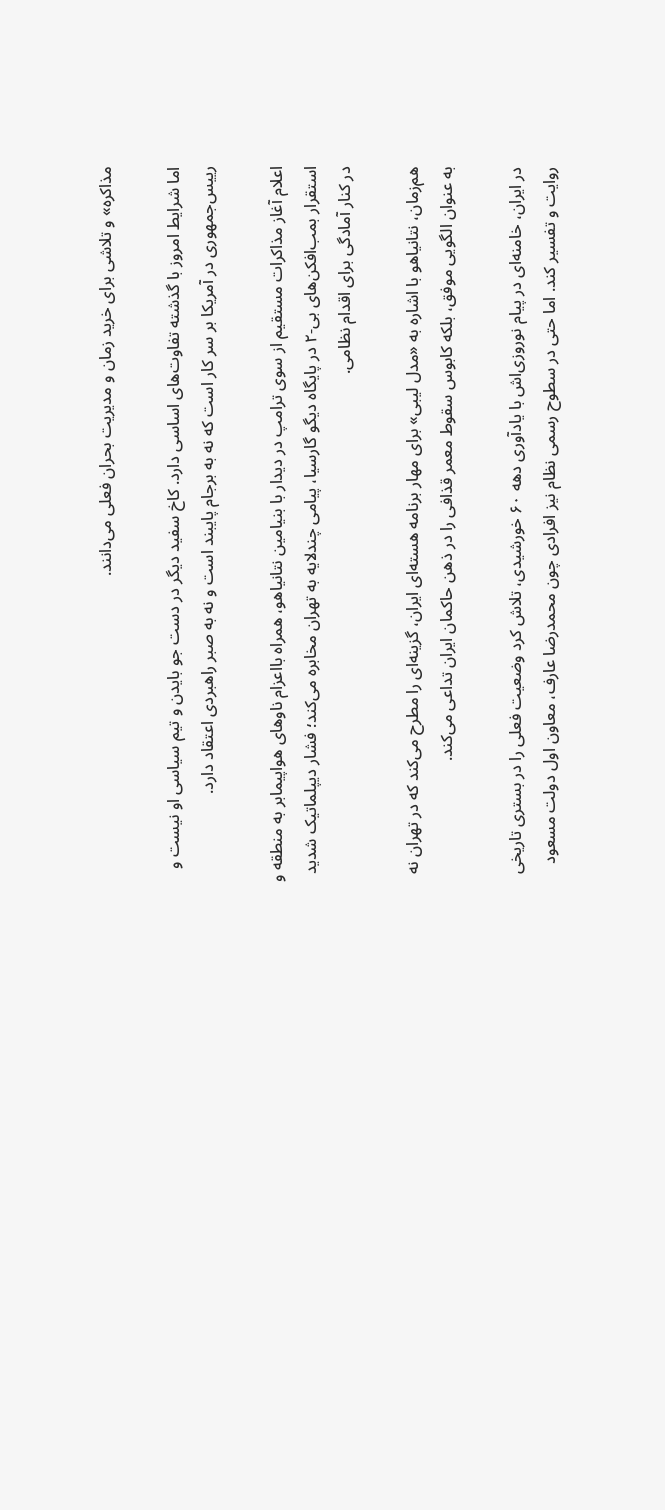مذاکره‌» و تلاشی برای خرید زمان و مدیریت بحران فعلی می‌دانند.

اما شرایط امروز با گذشته تفاوت‌های اساسی دارد. کاخ سفید دیگر در دست جو بایدن و تیم سیاسی او نیست و رییس‌جمهوری در آمریکا بر سر کار است که نه به برجام پایبند است و نه به صبر راهبردی اعتقاد دارد.

اعلام آغاز مذاکرات مستقیم از سوی ترامپ در دیدار با بنیامین نتانیاهو، همراه بااعزام ناوهای هواپیمابر به منطقه و استقرار بمب‌افکن‌های بی‌-۲ در پایگاه دیگو گارسیا، پیامی چندلایه به تهران مخابره می‌کند؛ فشار دیپلماتیک شدید در کنار آمادگی برای اقدام نظامی.

هم‌زمان، نتانیاهو با اشاره به «مدل لیبی» برای مهار برنامه هسته‌ای ایران، گزینه‌ای را مطرح می‌کند که در تهران نه به عنوان الگویی موفق، بلکه کابوس سقوط معمر قذافی را در ذهن حاکمان ایران تداعی می‌کند.

در ایران، خامنه‌ای در پیام نوروزی‌اش با یادآوری دهه ۶۰ خورشیدی، تلاش کرد وضعیت فعلی را در بستری تاریخی روایت و تفسیر کند. اما حتی در سطوح رسمی نظام نیز افرادی چون محمدرضا عارف، معاون اول دولت مسعود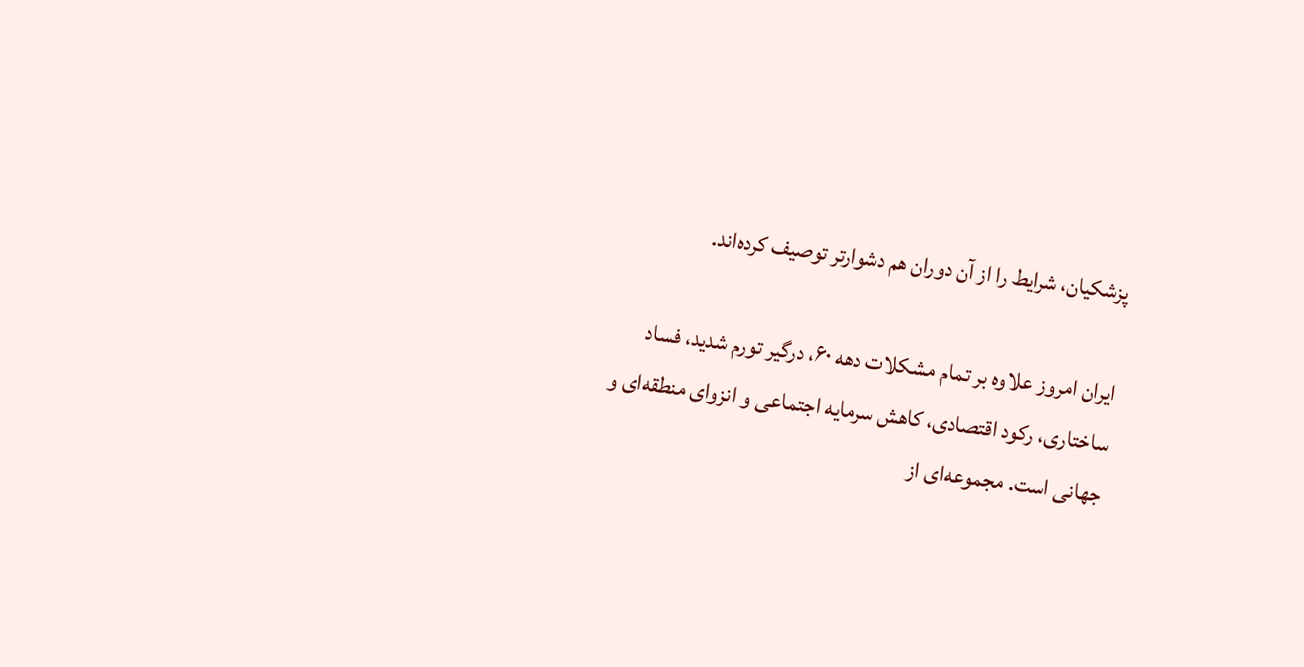پزشکیان، شرایط را از آن دوران هم دشوارتر توصیف کرده‌اند.

ایران امروز علاوه بر تمام مشکلات دهه ۶۰، درگیر تورم شدید، فساد ساختاری، رکود اقتصادی، کاهش سرمایه اجتماعی و انزوای منطقه‌ای و جهانی است. مجموعه‌ای از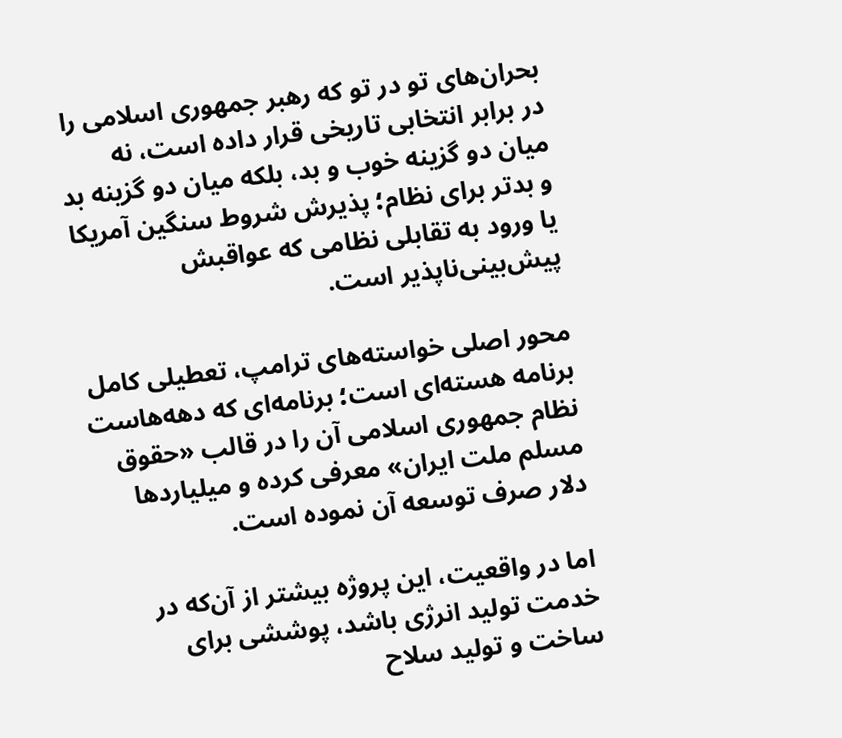بحران‌های تو در تو که رهبر جمهوری اسلامی را در برابر انتخابی تاریخی قرار داده است، نه میان دو گزینه خوب و بد، بلکه میان دو گزینه بد و بدتر برای نظام؛ پذیرش شروط سنگین آمریکا یا ورود به تقابلی نظامی که عواقبش پیش‌بینی‌ناپذیر است.

محور اصلی خواسته‌های ترامپ، تعطیلی کامل برنامه هسته‌ای است؛ برنامه‌ای که دهه‌هاست نظام جمهوری اسلامی آن را در قالب «حقوق مسلم ملت ایران» معرفی کرده و میلیاردها دلار صرف توسعه آن نموده است.

اما در واقعیت، این پروژه بیشتر از آن‌که در خدمت تولید انرژی باشد، پوششی برای ساخت و تولید سلاح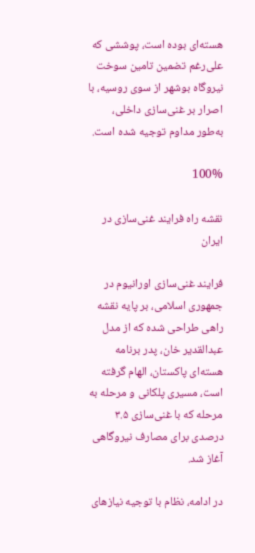هسته‌ای بوده است، پوششی که علی‌رغم تضمین تامین سوخت نیروگاه بوشهر از سوی روسیه، با اصرار بر غنی‌سازی داخلی، به‌طور مداوم توجیه شده است.

100%

نقشه راه فرایند غنی‌سازی در ایران

فرایند غنی‌سازی اورانیوم در جمهوری اسلامی، بر پایه نقشه‌ راهی طراحی شده که از مدل عبدالقدیر خان، پدر برنامه هسته‌ای پاکستان، الهام گرفته است، مسیری پلکانی و مرحله‌ به‌ مرحله که با غنی‌سازی ۳.۵ درصدی برای مصارف نیروگاهی آغاز شد.

در ادامه، نظام با توجیه نیازهای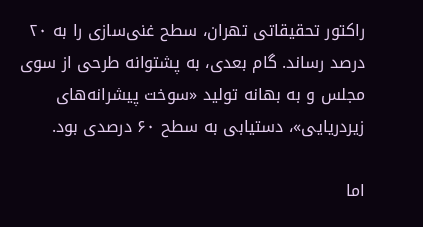راکتور تحقیقاتی تهران، سطح غنی‌سازی را به ۲۰ درصد رساند. گام بعدی، به پشتوانه طرحی از سوی مجلس و به بهانه تولید «سوخت پیشرانه‌های زیردریایی»، دستیابی به سطح ۶۰ درصدی بود.

اما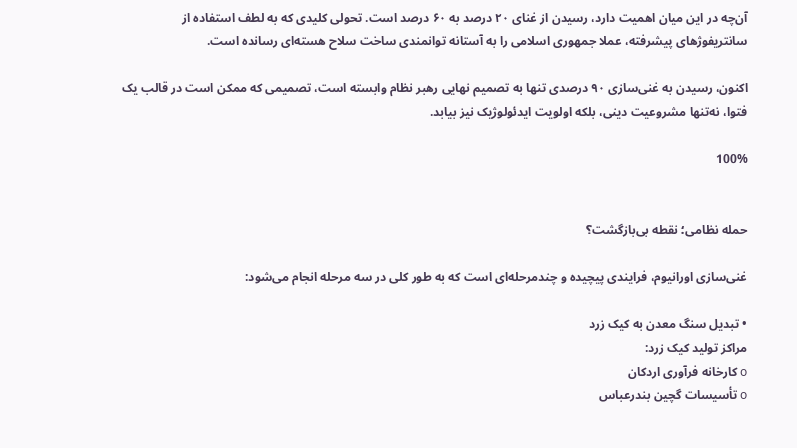آن‌چه در این میان اهمیت دارد، رسیدن از غنای ۲۰ درصد به ۶۰ درصد است. تحولی کلیدی که به لطف استفاده از سانتریفوژهای پیشرفته، عملا جمهوری اسلامی را به آستانه توانمندی ساخت سلاح هسته‌ای رسانده است.

اکنون، رسیدن به غنی‌سازی ۹۰ درصدی تنها به تصمیم نهایی رهبر نظام وابسته است، تصمیمی که ممکن است در قالب یک فتوا، نه‌تنها مشروعیت دینی، بلکه اولویت ایدئولوژیک نیز بیابد.

100%


حمله نظامی؛ نقطه بی‌بازگشت؟

غنی‌سازی اورانیوم، فرایندی پیچیده و چندمرحله‌ای است که به طور کلی در سه مرحله انجام می‌شود:

• تبدیل سنگ معدن به کیک زرد
مراکز تولید کیک زرد:
o کارخانه فرآوری اردکان
o تأسیسات گچین بندرعباس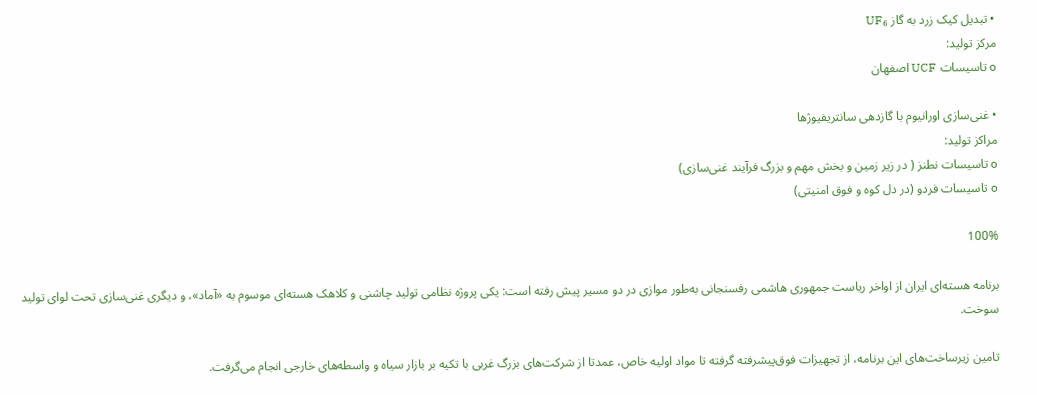• تبدیل کیک زرد به گاز UF₆
مرکز تولید:
o تاسیسات UCF اصفهان

• غنی‌سازی اورانیوم با گازدهی سانتریفیوژها
مراکز تولید:
o تاسیسات نطنز ( در زیر زمین و بخش مهم و بزرگ فرآیند غنی‌سازی)
o تاسیسات فردو (در دل کوه و فوق امنیتی)

100%

برنامه هسته‌ای ایران از اواخر ریاست جمهوری هاشمی رفسنجانی به‌طور موازی در دو مسیر پیش رفته است: یکی پروژه نظامی تولید چاشنی و کلاهک هسته‌ای موسوم به «آماد»، و دیگری غنی‌سازی تحت لوای تولید سوخت.

تامین زیرساخت‌های این برنامه، از تجهیزات فوق‌پیشرفته گرفته تا مواد اولیه خاص، عمدتا از شرکت‌های بزرگ غربی با تکیه بر بازار سیاه و واسطه‌های خارجی انجام می‌گرفت.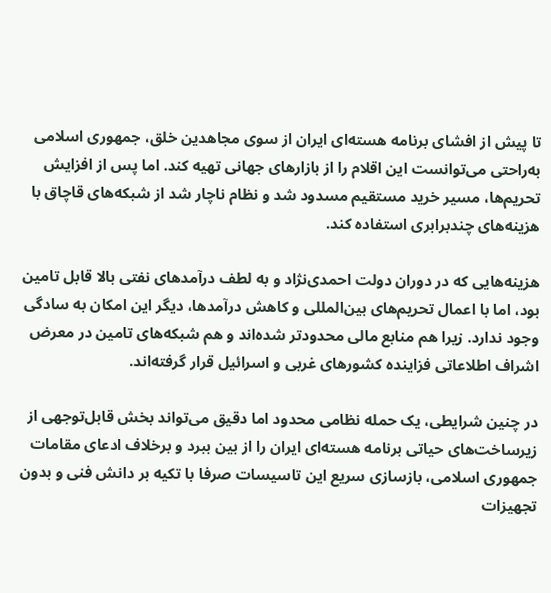تا پیش از افشای برنامه هسته‌ای ایران از سوی مجاهدین خلق، جمهوری اسلامی به‌راحتی می‌توانست این اقلام را از بازارهای جهانی تهیه کند. اما پس از افزایش تحریم‌ها، مسیر خرید مستقیم مسدود شد و نظام ناچار شد از شبکه‌های قاچاق با هزینه‌های چندبرابری استفاده کند.

هزینه‌هایی که در دوران دولت احمدی‌نژاد و به لطف درآمدهای نفتی بالا قابل تامین بود، اما با اعمال تحریم‌های بین‌المللی و کاهش درآمدها، دیگر این امکان به سادگی وجود ندارد. زیرا هم منابع مالی محدودتر شده‌اند و هم شبکه‌های تامین در معرض اشراف اطلاعاتی فزاینده کشورهای غربی و اسرائیل قرار گرفته‌اند.

در چنین شرایطی، یک حمله نظامی محدود اما دقیق می‌تواند بخش قابل‌توجهی از زیرساخت‌های حیاتی برنامه هسته‌ای ایران را از بین ببرد و برخلاف ادعای مقامات جمهوری اسلامی، بازسازی سریع این تاسیسات صرفا با تکیه بر دانش فنی و بدون تجهیزات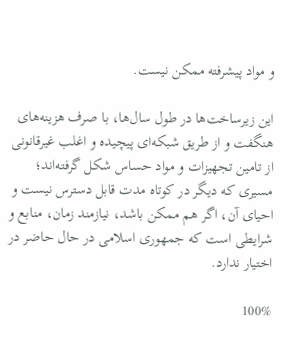و مواد پیشرفته ممکن نیست.

این زیرساخت‌ها در طول سال‌ها، با صرف هزینه‌های هنگفت و از طریق شبکه‌ای پیچیده و اغلب غیرقانونی از تامین تجهیزات و مواد حساس شکل گرفته‌اند؛ مسیری که دیگر در کوتاه مدت قابل دسترس نیست و احیای آن، اگر هم ممکن باشد، نیازمند زمان، منابع و شرایطی است که جمهوری اسلامی در حال حاضر در اختیار ندارد.

100%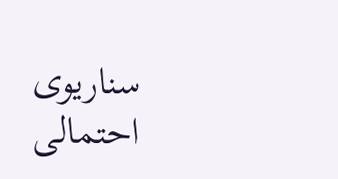سناریوی احتمالی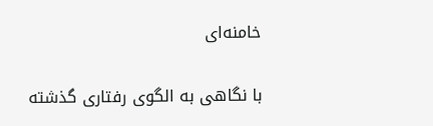خامنه‌ای

با نگاهی به الگوی رفتاری گذشته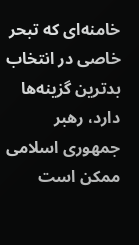خامنه‌ای که تبحر خاصی در انتخاب بدترین گزینه‌ها دارد، رهبر جمهوری اسلامی ممکن است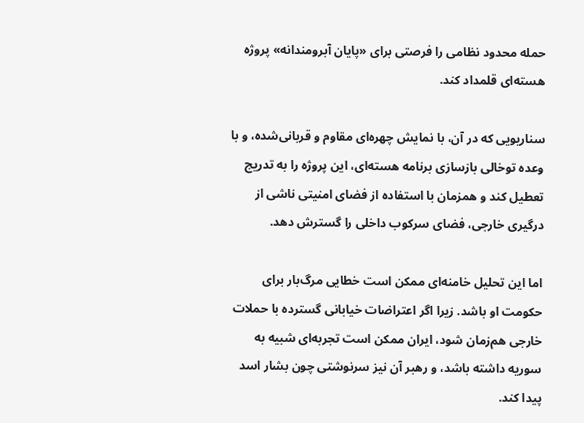حمله محدود نظامی را فرصتی برای «پایان آبرومندانه» پروژه هسته‌ای قلمداد کند.

سناریویی که در آن، با نمایش چهره‌ای مقاوم و قربانی‌شده، و با وعده توخالی بازسازی برنامه‌ هسته‌ای، این پروژه را به تدریج تعطیل کند و همزمان با استفاده از فضای امنیتی ناشی از درگیری خارجی، فضای سرکوب داخلی را گسترش دهد.

اما این تحلیل خامنه‌ای ممکن است خطایی مرگ‌بار برای حکومت او باشد. زیرا اگر اعتراضات خیابانی گسترده با حملات خارجی هم‌زمان شود، ایران ممکن است تجربه‌ای شبیه به سوریه داشته باشد، و رهبر آن نیز سرنوشتی چون بشار اسد پیدا کند.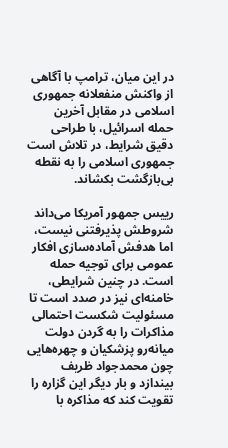در این میان، ترامپ با آگاهی از واکنش منفعلانه جمهوری اسلامی در مقابل آخرین حمله اسرائیل، با طراحی دقیق شرایط، در تلاش است جمهوری اسلامی را به نقطه بی‌بازگشت بکشاند.

رییس جمهور آمریکا می‌داند شروطش پذیرفتنی نیست، اما هدفش آماده‌سازی افکار عمومی برای توجیه حمله است. در چنین شرایطی، خامنه‌ای نیز در صدد است تا مسئولیت شکست احتمالی مذاکرات را به گردن دولت میانه‌رو پزشکیان و چهره‌هایی چون محمدجواد ظریف بیندازد و بار دیگر این گزاره را تقویت کند که مذاکره با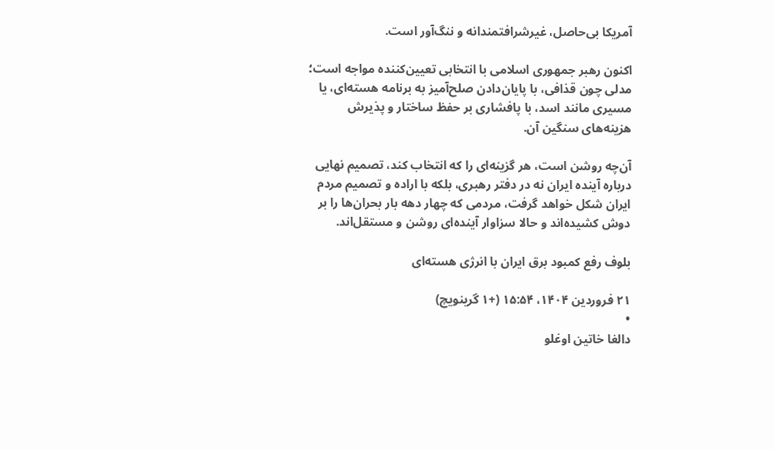آمریکا بی‌حاصل، غیرشرافتمندانه و ننگ‌آور است.

اکنون رهبر جمهوری اسلامی با انتخابی تعیین‌کننده مواجه است؛ مدلی چون قذافی، با پایان‌دادن صلح‌آمیز به برنامه هسته‌ای، یا مسیری مانند اسد، با پافشاری بر حفظ ساختار و پذیرش هزینه‌های سنگین آن.

آن‌چه روشن است، هر گزینه‌ای را که انتخاب کند، تصمیم نهایی درباره آینده ایران نه در دفتر رهبری، بلکه با اراده و تصمیم مردم ایران شکل خواهد گرفت، مردمی که چهار دهه بار بحران‌ها را بر دوش کشیده‌اند و حالا سزاوار آینده‌ای روشن و مستقل‌اند.

بلوف رفع کمبود برق ایران با انرژی هسته‌ای

۲۱ فروردین ۱۴۰۴، ۱۵:۵۴ (+۱ گرینویچ)
•
دالغا خاتین اوغلو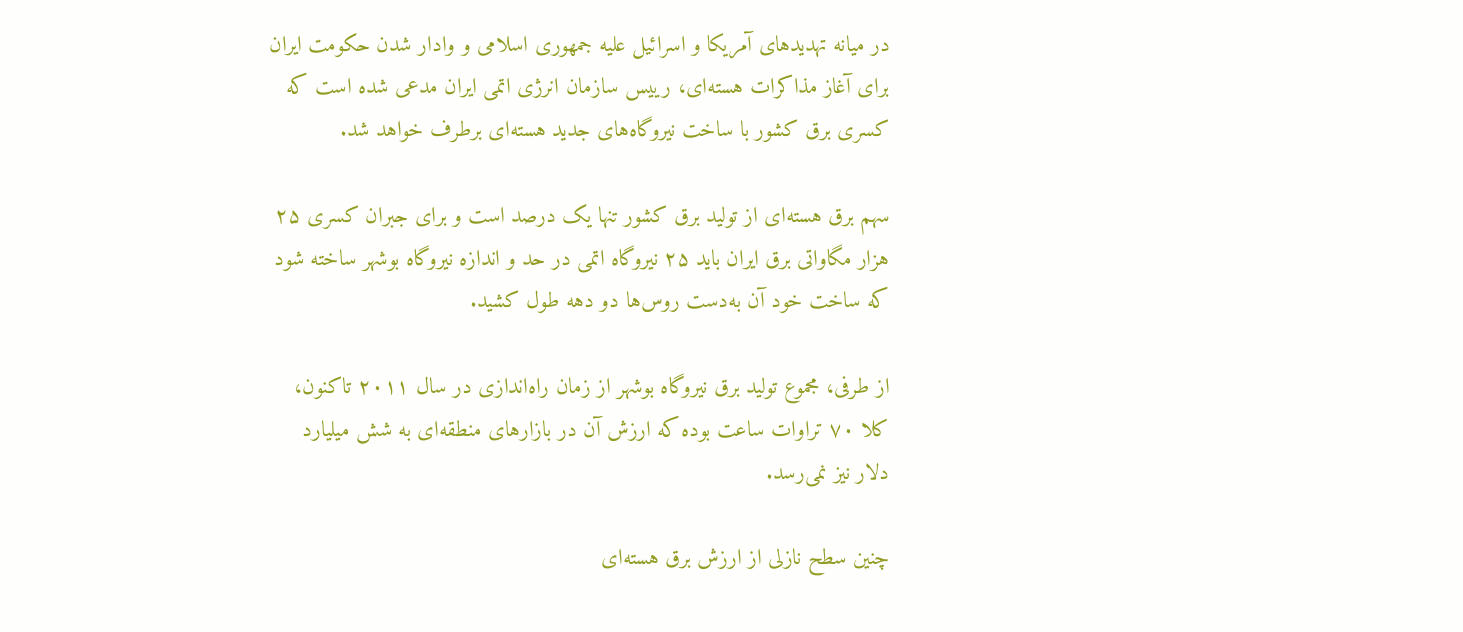در میانه تهدیدهای آمریکا و اسرائیل علیه جمهوری اسلامی و وادار شدن حکومت ایران برای آغاز مذاکرات هسته‌ای، رییس سازمان انرژی اتمی ایران مدعی شده است که کسری برق کشور با ساخت نیروگاه‌های جدید هسته‌ای برطرف خواهد شد.

سهم برق هسته‌ای از تولید برق کشور تنها یک درصد است و برای جبران کسری ۲۵ هزار مگاواتی برق ایران باید ۲۵ نیروگاه اتمی در حد و اندازه نیروگاه بوشهر ساخته شود که ساخت خود آن به‌دست روس‌ها دو دهه طول کشید.

از طرفی، مجموع تولید برق نیروگاه بوشهر از زمان راه‌اندازی در سال ۲۰۱۱ تاکنون، کلا ۷۰ تراوات ساعت بوده که ارزش آن در بازارهای منطقه‌ای به شش میلیارد دلار نیز نمی‌رسد.

چنین سطح نازلی از ارزش برق هسته‌ای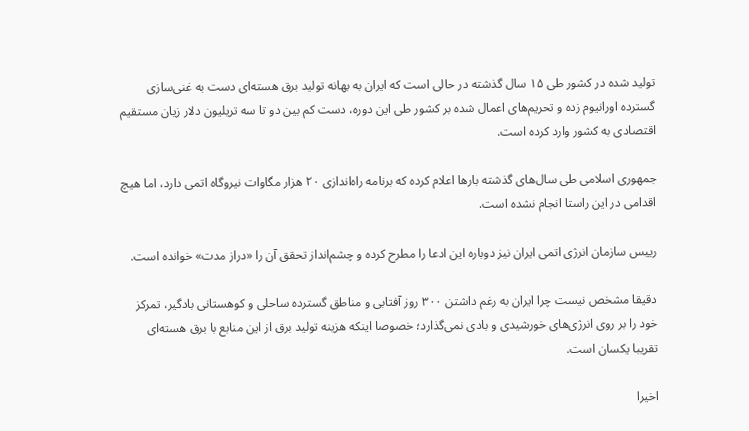تولید شده در کشور طی ۱۵ سال گذشته در حالی است که ایران به بهانه تولید برق هسته‌ای دست به غنی‌سازی گسترده اورانیوم زده و تحریم‌های اعمال شده بر کشور طی این دوره، دست کم بین دو تا سه تریلیون دلار زیان مستقیم اقتصادی به کشور وارد کرده است.

جمهوری اسلامی طی سال‌های گذشته بارها اعلام کرده‌ که برنامه راه‌اندازی ۲۰ هزار مگاوات نیروگاه اتمی دارد، اما هیچ اقدامی در این راستا انجام نشده است.

رییس سازمان انرژی اتمی ایران نیز دوباره این ادعا را مطرح کرده و چشم‌انداز تحقق آن را «دراز مدت» خوانده است.

دقیقا مشخص نیست چرا ایران به رغم داشتن ۳۰۰ روز آفتابی و مناطق گسترده ساحلی و کوهستانی بادگیر، تمرکز خود را بر روی انرژی‌های خورشیدی و بادی نمی‌گذارد؛ خصوصا اینکه هزینه تولید برق از این منابع با برق هسته‌ای تقریبا یکسان است.

اخیرا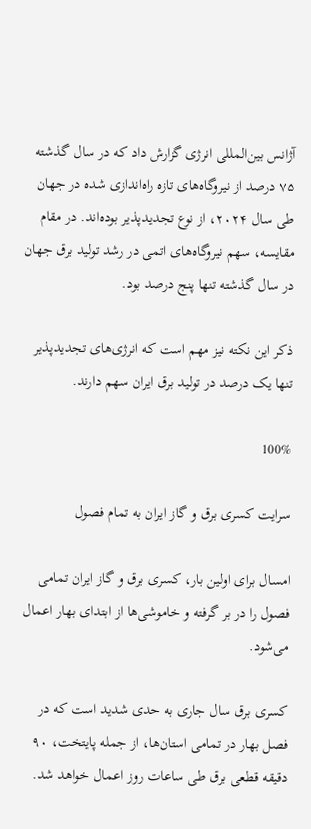آژانس بین‌المللی انرژی گزارش داد که در سال گذشته ۷۵ درصد از نیروگاه‌های تازه راه‌اندازی شده در جهان طی سال ۲۰۲۴، از نوع تجدیدپذیر بوده‌اند. در مقام مقایسه، سهم نیروگاه‌های اتمی در رشد تولید برق جهان در سال گذشته تنها پنج درصد بود.

ذکر این نکته نیز مهم است که انرژی‌های تجدیدپذیر تنها یک درصد در تولید برق ایران سهم دارند.

100%

سرایت کسری برق و گاز ایران به تمام فصول

امسال برای اولین بار، کسری برق و گاز ایران تمامی فصول را در بر گرفته و خاموشی‌ها از ابتدای بهار اعمال می‌شود.

کسری برق سال جاری به حدی شدید است که در فصل بهار در تمامی استان‌ها، از جمله پایتخت، ۹۰ دقیقه قطعی برق طی ساعات روز اعمال خواهد شد.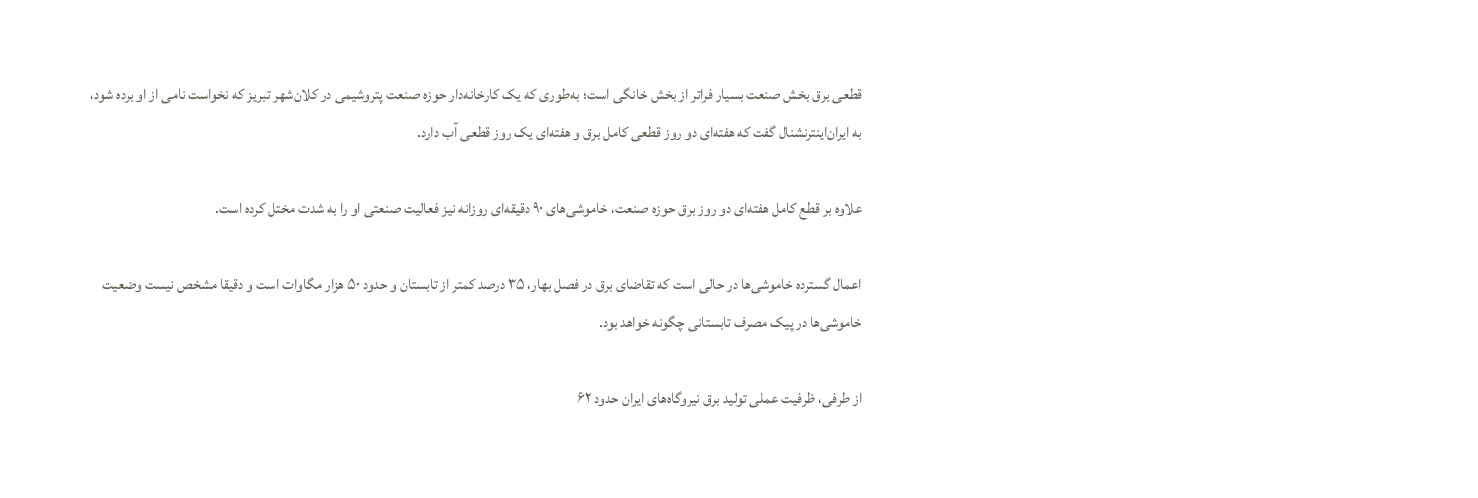قطعی برق بخش صنعت بسیار فراتر از بخش خانگی است؛ به‌طوری که یک کارخانه‌دار حوزه صنعت پتروشیمی در کلان‌شهر تبریز که نخواست نامی از او برده شود، به ایران‌اینترنشنال گفت که هفته‌ای دو روز قطعی کامل برق و هفته‌ای یک روز قطعی آب دارد.

علاوه بر قطع کامل هفته‌ای دو روز برق حوزه صنعت، خاموشی‌های ۹۰ دقیقه‌ای روزانه نیز فعالیت صنعتی او را به شدت مختل کرده است.

اعمال گسترده خاموشی‌ها در حالی است که تقاضای برق در فصل بهار، ۳۵ درصد کمتر از تابستان و حدود ۵۰ هزار مگاوات است و دقیقا مشخص نیست وضعیت خاموشی‌ها در پیک مصرف تابستانی چگونه خواهد بود.

از طرفی، ظرفیت عملی تولید برق نیروگاه‌های ایران حدود ۶۲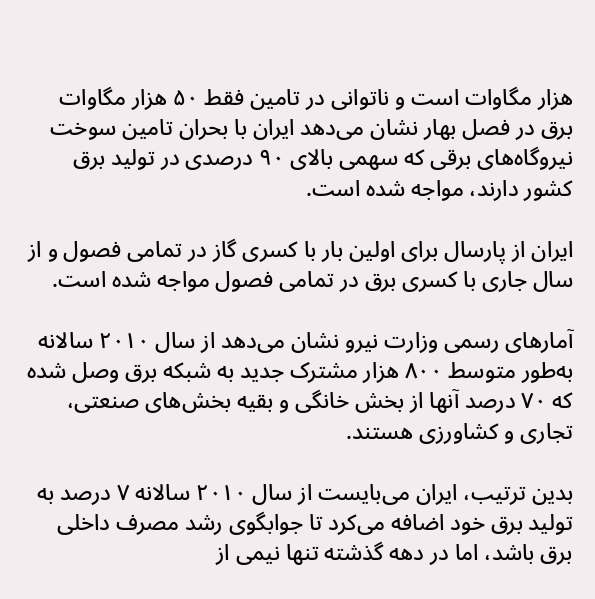هزار مگاوات است و ناتوانی در تامین فقط ۵۰ هزار مگاوات برق در فصل بهار نشان می‌دهد ایران با بحران تامین سوخت نیروگاه‌های برقی که سهمی بالای ۹۰ درصدی در تولید برق کشور دارند، مواجه شده است.

ایران از پارسال برای اولین بار با کسری گاز در تمامی فصول و از سال جاری با کسری برق در تمامی فصول مواجه شده است.

آمارهای رسمی وزارت نیرو نشان می‌دهد از سال ۲۰۱۰ سالانه به‌طور متوسط ۸۰۰ هزار مشترک جدید به شبکه برق وصل شده که ۷۰ درصد آنها از بخش خانگی و بقیه بخش‌های صنعتی، تجاری و کشاورزی هستند.

بدین ترتیب، ایران می‌بایست از سال ۲۰۱۰ سالانه ۷ درصد به تولید برق خود اضافه می‌کرد تا جوابگوی رشد مصرف داخلی برق باشد، اما در دهه گذشته تنها نیمی از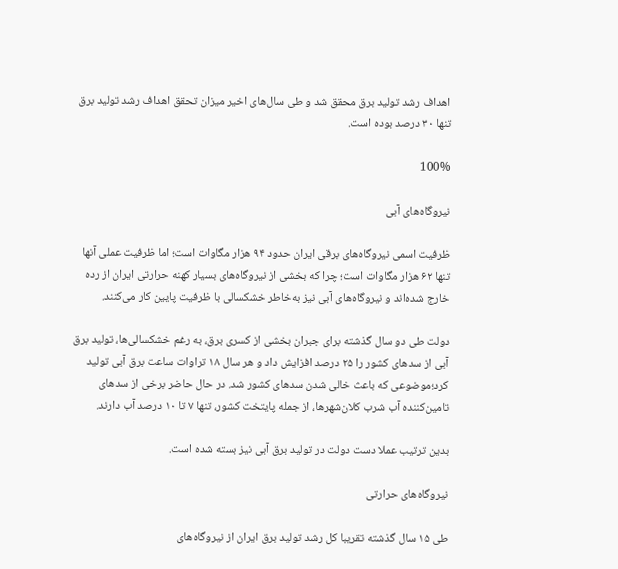اهداف رشد تولید برق محقق شد و طی سال‌های اخیر میزان تحقق اهداف رشد تولید برق تنها ۳۰ درصد بوده است.

100%

نیروگاه‌های آبی

ظرفیت اسمی نیروگاه‌های برقی ایران حدود ۹۴ هزار مگاوات است؛ اما ظرفیت عملی آنها تنها ۶۲ هزار مگاوات است؛ چرا که بخشی از نیروگاه‌های بسیار کهنه حرارتی ایران از رده خارج شده‌اند و نیروگاه‌های آبی نیز به‌خاطر خشکسالی با ظرفیت پایین کار می‌کنند.

دولت طی دو سال گذشته برای جبران بخشی از کسری برق، به رغم خشکسالی‌ها، تولید برق آبی از سدهای کشور را ۲۵ درصد افزایش داد و هر سال ۱۸ تراوات ساعت برق آبی تولید کرد؛موضوعی که باعث خالی شدن سدهای کشور شد. در حال حاضر برخی از سدهای تامین‌کننده آب شرب کلان‌شهرها، از جمله پایتخت کشور، تنها ۷ تا ۱۰ درصد آب دارند.

بدین ترتیب عملا دست دولت در تولید برق آبی نیز بسته شده است.

نیروگاه‌های حرارتی

طی ۱۵ سال گذشته تقریبا کل رشد تولید برق ایران از نیروگاه‌های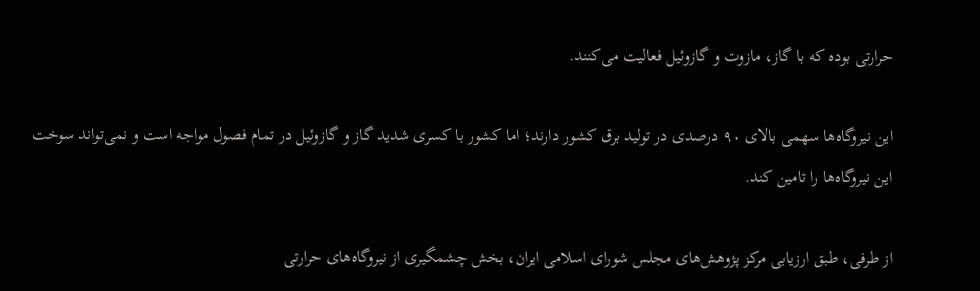حرارتی بوده که با گاز، مازوت و گازوئیل فعالیت می‌کنند.

این نیروگاه‌ها سهمی بالای ۹۰ درصدی در تولید برق کشور دارند؛ اما کشور با کسری شدید گاز و گازوئیل در تمام فصول مواجه است و نمی‌تواند سوخت این نیروگاه‌ها را تامین کند.

از طرفی، طبق ارزیابی مرکز پژوهش‌های مجلس شورای اسلامی ایران، بخش چشمگیری از نیروگاه‌های حرارتی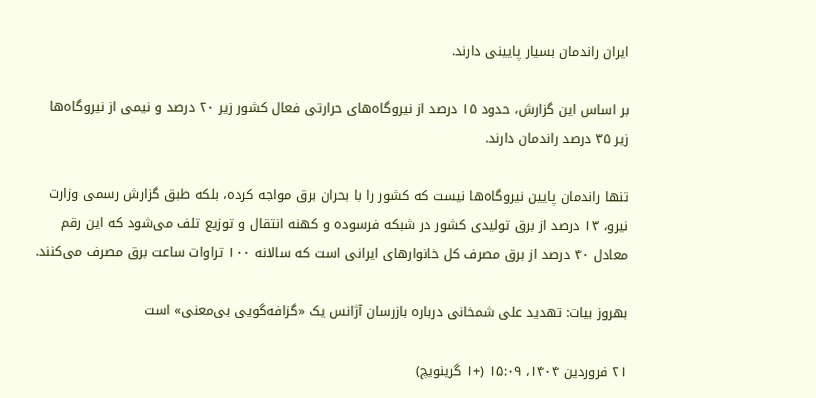ایران راندمان بسیار پایینی دارند.

بر اساس این گزارش، حدود ۱۵ درصد از نیروگاه‌های حرارتی فعال کشور زیر ۲۰ درصد و نیمی از نیروگاه‌ها زیر ۳۵ درصد راندمان دارند.

تنها راندمان پایین نیروگاه‌ها نیست که کشور را با بحران برق مواجه کرده، بلکه طبق گزارش رسمی وزارت نیرو، ۱۳ درصد از برق تولیدی کشور در شبکه فرسوده و کهنه انتقال و توزیع تلف می‌شود که این رقم معادل ۴۰ درصد از برق مصرف کل خانوارهای ایرانی است که سالانه ۱۰۰ تراوات ساعت برق مصرف می‌کنند.

بهروز بیات: تهدید علی شمخانی درباره بازرسان آژانس یک «گزافه‌گویی بی‌معنی» است

۲۱ فروردین ۱۴۰۴، ۱۵:۰۹ (+۱ گرینویچ)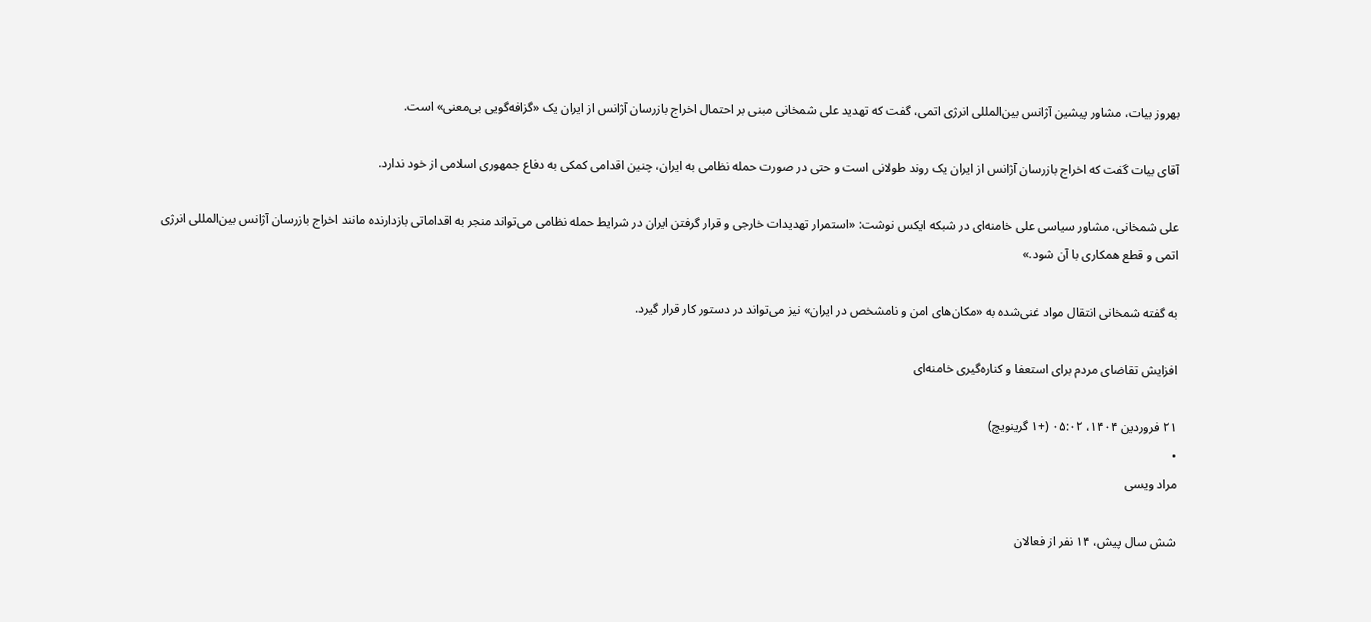بهروز بیات، مشاور پیشین آژانس بین‌المللی انرژی اتمی، گفت که تهدید علی شمخانی مبنی بر احتمال اخراج بازرسان آژانس از ایران یک «گزافه‌گویی بی‌معنی» است.

آقای بیات گفت که اخراج بازرسان آژانس از ایران یک روند طولانی است و حتی در صورت حمله نظامی به ایران، چنین اقدامی کمکی به دفاع جمهوری اسلامی از خود ندارد.

علی شمخانی، مشاور سیاسی علی خامنه‌ای در شبکه ایکس نوشت: «استمرار تهدیدات خارجی و قرار گرفتن ایران در شرایط حمله نظامی می‌تواند منجر به اقداماتی بازدارنده مانند اخراج بازرسان آژانس بین‌المللی انرژی اتمی و قطع همکاری با آن شود.»

به گفته شمخانی انتقال مواد غنی‌شده به «مکان‌های امن و نامشخص در ایران» نیز می‌تواند در دستور کار قرار گیرد.

افزایش تقاضای مردم برای استعفا و کناره‌گیری خامنه‌ای

۲۱ فروردین ۱۴۰۴، ۰۵:۰۲ (+۱ گرینویچ)
•
مراد ویسی

شش سال پیش، ۱۴ نفر از فعالان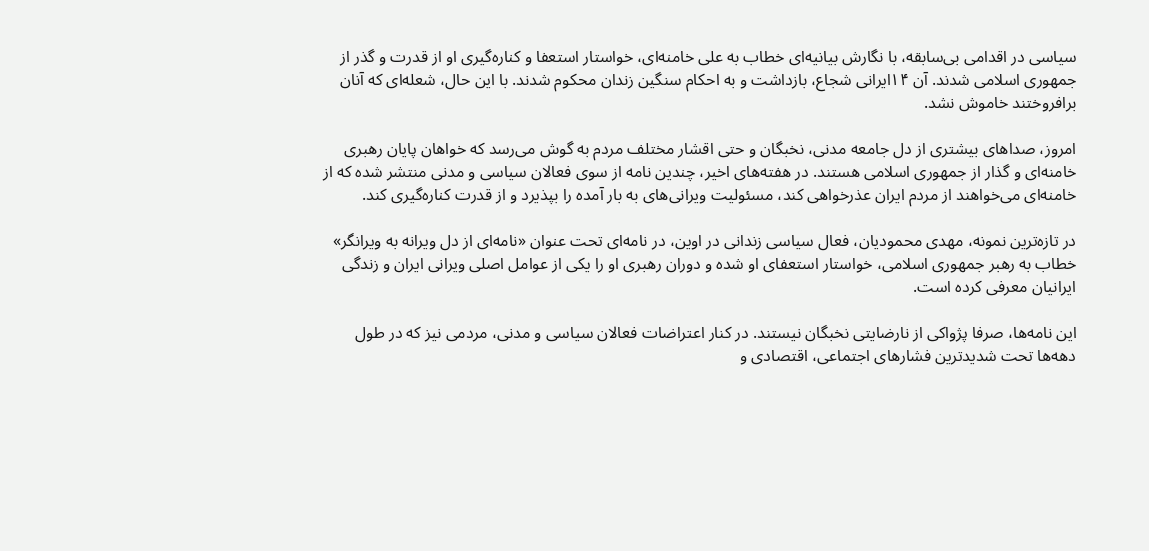سیاسی در اقدامی بی‌سابقه، با نگارش بیانیه‌ای خطاب به علی خامنه‌ای، خواستار استعفا و کناره‌گیری او از قدرت و گذر از جمهوری اسلامی شدند. آن ۱۴ایرانی شجاع، بازداشت و به احکام سنگین زندان محکوم شدند. با این حال، شعله‌ای که آنان برافروختند خاموش نشد.

امروز، صداهای بیشتری از دل جامعه مدنی، نخبگان و حتی اقشار مختلف مردم به گوش می‌رسد که خواهان پایان رهبری خامنه‌ای و گذار از جمهوری اسلامی هستند. در هفته‌های اخیر، چندین نامه از سوی فعالان سیاسی و مدنی منتشر شده که از خامنه‌ای می‌خواهند از مردم ایران عذرخواهی کند، مسئولیت ویرانی‌های به بار آمده را بپذیرد و از قدرت کناره‌گیری کند.

در تازه‌ترین نمونه، مهدی محمودیان، فعال سیاسی زندانی در اوین، در نامه‌ای تحت عنوان «نامه‌ای از دل ویرانه به ویرانگر» خطاب به رهبر جمهوری اسلامی، خواستار استعفای او شده و دوران رهبری او را یکی از عوامل اصلی ویرانی ایران و زندگی ایرانیان معرفی کرده است.

این نامه‌ها، صرفا پژواکی از نارضایتی نخبگان نیستند. در کنار اعتراضات فعالان سیاسی و مدنی، مردمی نیز که در طول دهه‌ها تحت شدیدترین فشارهای اجتماعی، اقتصادی و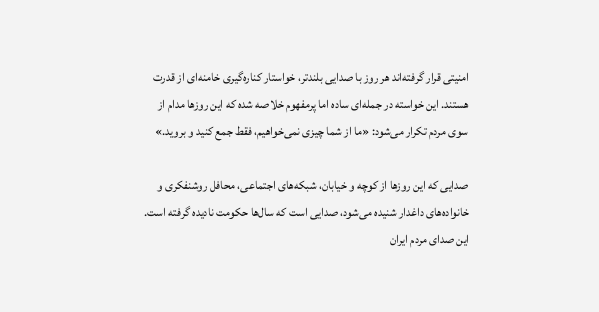امنیتی قرار گرفته‌اند هر روز با صدایی بلندتر، خواستار کناره‌گیری خامنه‌ای از قدرت هستند. این خواسته در جمله‌ای ساده اما پرمفهوم خلاصه شده که این روزها مدام از سوی مردم تکرار می‌شود: «ما از شما چیزی نمی‌خواهیم، فقط جمع کنید و بروید.»

صدایی که این روزها از کوچه و خیابان، شبکه‌های اجتماعی، محافل روشنفکری و خانواده‌های داغدار شنیده می‌شود، صدایی است که سال‌ها حکومت نادیده گرفته است. این صدای مردم ایران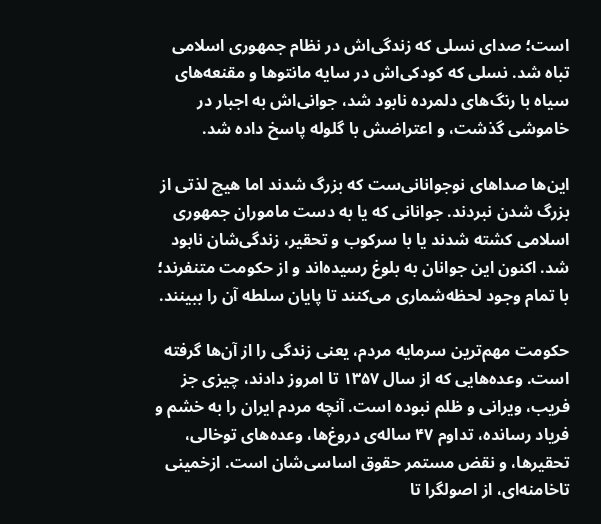است؛ صدای نسلی که زندگی‌اش در نظام جمهوری اسلامی تباه شد. نسلی که کودکی‌اش در سایه مانتوها و مقنعه‌های سیاه با رنگ‌های دلمرده نابود شد، جوانی‌اش به اجبار در خاموشی گذشت، و اعتراضش با گلوله پاسخ داده شد.

این‌ها صداهای نوجوانانی‌ست که بزرگ شدند اما هیچ لذتی از بزرگ شدن نبردند. جوانانی‌ که یا به دست ماموران جمهوری اسلامی کشته شدند یا با سرکوب و تحقیر، زندگی‌شان نابود شد. اکنون این جوانان به بلوغ رسیده‌اند و از حکومت متنفرند؛ با تمام وجود لحظه‌شماری می‌کنند تا پایان سلطه آن را ببینند.

حکومت مهم‌ترین سرمایه مردم، یعنی زندگی را از آن‌ها گرفته است. وعده‌هایی که از سال ۱۳۵۷ تا امروز دادند، چیزی جز فریب، ویرانی و ظلم نبوده است. آنچه مردم ایران را به خشم و فریاد رسانده، تداوم ۴۷ ساله‌ی دروغ‌ها، وعده‌های توخالی، تحقیرها، و نقض مستمر حقوق اساسی‌شان است. ازخمینی تاخامنه‌ای، از اصولگرا تا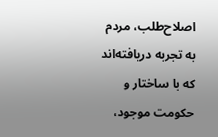اصلاح‌طلب، مردم به تجربه دریافته‌اند که با ساختار و حکومت موجود،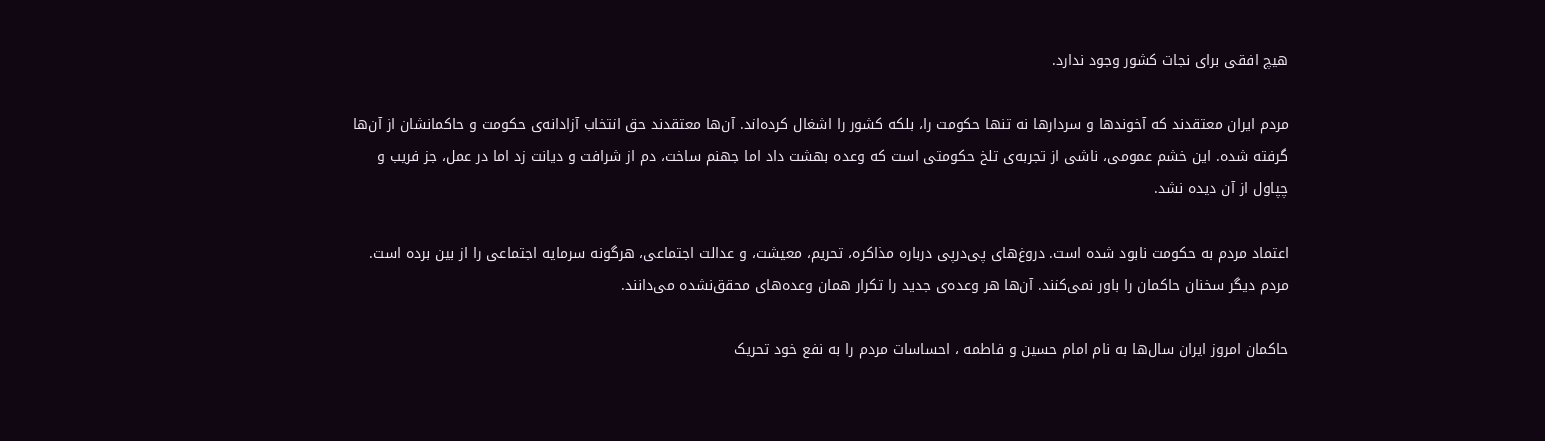هیچ افقی برای نجات کشور وجود ندارد.

مردم ایران معتقدند که آخوندها و سردارها نه تنها حکومت را، بلکه کشور را اشغال کرده‌اند. آن‌ها معتقدند حق انتخاب آزادانه‌ی حکومت و حاکمانشان از آن‌ها گرفته شده. این خشم عمومی، ناشی از تجربه‌ی تلخ حکومتی است که وعده بهشت داد اما جهنم ساخت، دم از شرافت و دیانت زد اما در عمل، جز فریب و چپاول از آن دیده نشد.

اعتماد مردم به حکومت نابود شده است. دروغ‌های پی‌درپی درباره مذاکره، تحریم، معیشت، و عدالت اجتماعی، هرگونه سرمایه اجتماعی را از بین برده است. مردم دیگر سخنان حاکمان را باور نمی‌کنند. آن‌ها هر وعده‌ی جدید را تکرار همان وعده‌های محقق‌نشده می‌دانند.

حاکمان امروز ایران سال‌ها به نام امام حسین و فاطمه ، احساسات مردم را به نفع خود تحریک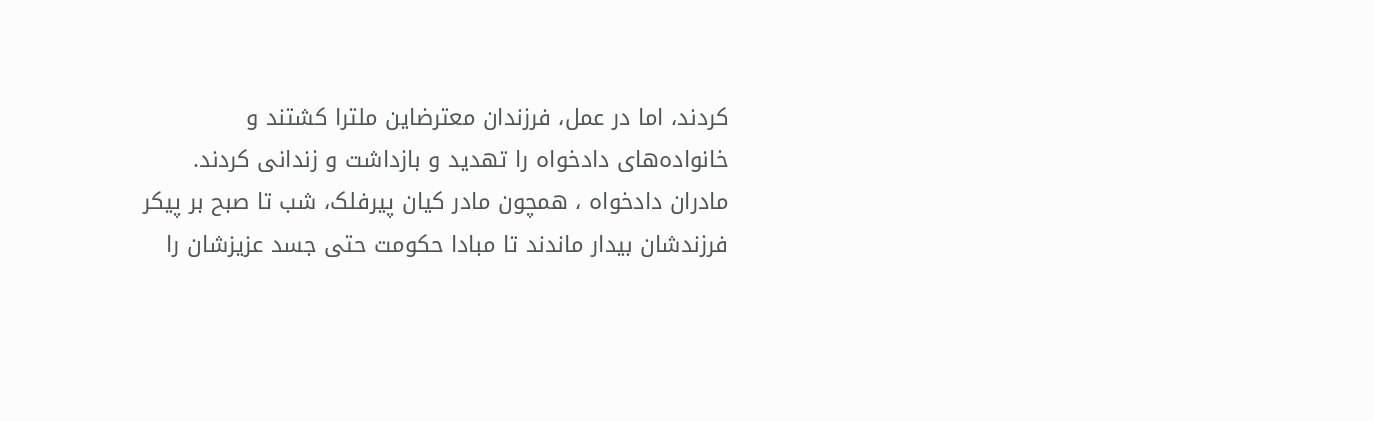کردند، اما در عمل، فرزندان معترضاین ملترا کشتند و خانواده‌های دادخواه را تهدید و بازداشت و زندانی کردند. مادران دادخواه ، همچون مادر کیان پیرفلک، شب تا صبح بر پیکر فرزندشان بیدار ماندند تا مبادا حکومت حتی جسد عزیزشان را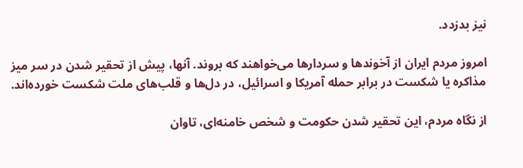نیز بدزدد.

امروز مردم ایران از آخوندها و سردارها می‌خواهند که بروند. آنها، پیش از تحقیر شدن در سر میز مذاکره یا شکست در برابر حمله آمریکا و اسرائیل، در دل‌ها و قلب‌های ملت شکست خورده‌اند.

از نگاه مردم، این تحقیر شدن حکومت و شخص خامنه‌ای، تاوان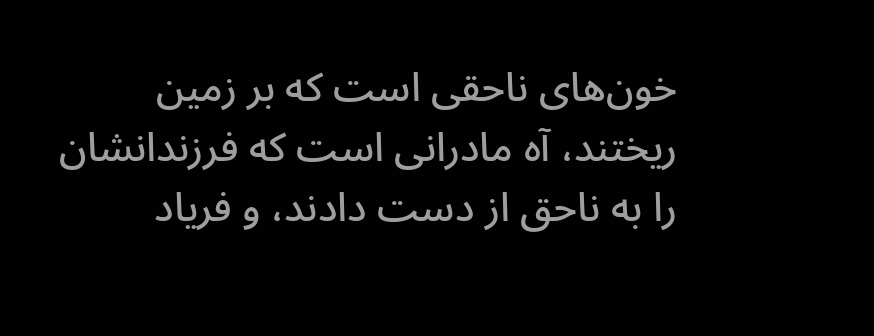خون‌های ناحقی است که بر زمین ریختند، آه مادرانی‌ است که فرزندانشان را به ناحق از دست دادند، و فریاد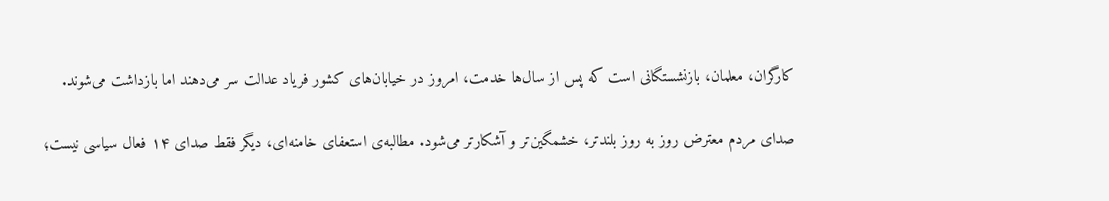کارگران، معلمان، بازنشستگانی‌ است که پس از سال‌ها خدمت، امروز در خیابان‌های کشور فریاد عدالت سر می‌دهند اما بازداشت می‌شوند.

صدای مردم معترض روز به روز بلندتر، خشمگین‌تر و آشکارتر می‌شود. مطالبه‌ی استعفای خامنه‌ای، دیگر فقط صدای ۱۴ فعال سیاسی نیست؛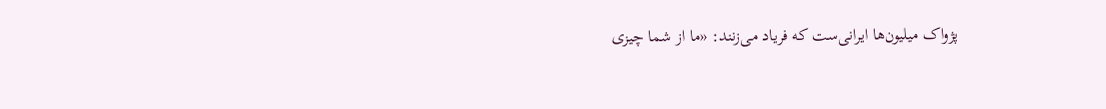پژواک میلیون‌ها ایرانی‌ست که فریاد می‌زنند: «ما از شما چیزی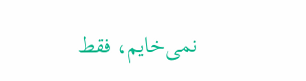نمی‌خایم، فقط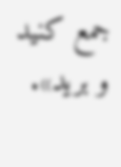جمع کنید و برید».